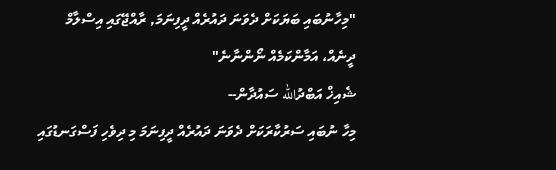"މިހާނުބައި ބަޔަކަށް ދެވަނަ ދައުރެއް ދީފިނަމަ, ރާއްޖޭގައި އިސްލާމް ދީނެއް، އަމާންކަމެއް ނޯންނާނެ"
ޝެއިޚް އަބްދުالله ސައުދާން--
މިހާ ނުބައި ސަރުކާރަކަށް ދެވަނަ ދައުރެއް ދީފިނަމަ މި ދިވެހި ފަސްގަނޑުގައި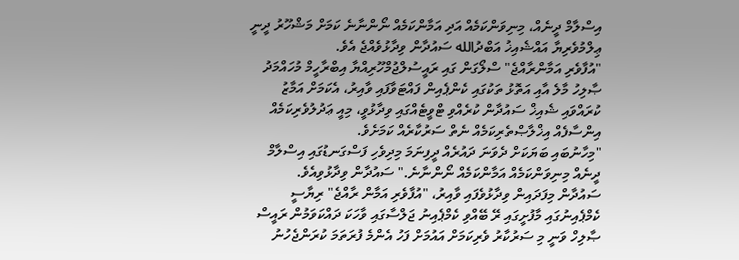އިސްލާމް ދީނެއް، މިނިވަންކަމެއް އަދި އަމާންކަމެއް ނޯންނާނެ ކަމަށް މަޝްހޫރު ދީނީ ޢިލްމުވެރިޔާ އައްޝެއިޚު އަބްދުالله ސައުދާން ވިދާޅުވެއްޖެ އެވެ.
"އުފާވެރި އަމާންރާއްޖެ" ސްލޯގަން ގައި ރައީސުލްޖުމްހޫރިއްޔާ އިބްރާހީމް މުހައްމަދު ޞާލިހު މާލެ އާއި އަތޮޅު ތަކުގައި ކެންޕެއިން ފައްޓަވާފައި ވާއިރު، އެކަމަށް އަމާޒު ކުރައްވައި ޝެއިޚް ސައުދާން ކުރެއްވި ޓްވީޓެއްގައި ވިދާޅުވީ، މިއީ ޢަދުލުވެރިކަމެއް އިންސާފެއް އިޚްލާޞްތެރިކަމެއް ނެތް ސަރުކާރެއް ކަމަށެވެ.
"މިހާނުބައި ބަޔަކަށް ދެވަނަ ދައުރެއް ދީފިނަމަ މިދިވެހި ފަސްގަނޑުގައި އިސްލާމް ދީނެއް މިނިވަންކަމެއް އަމާންކަމެއް ނޯންނާނެ." ސައުދާން ވިދާޅުވިއެވެ.
ސައުދާން މިފަދައިން ވިދާޅުވެފައި ވާއިރު، "އުފާވެރި އަމާން ރާއްޖެ" ރިޔާސީ ކެމްޕެއިނުގައި މާފުށީގައި ރޭ ބޭއްވި ކެމްޕެއިނު ޖަލްސާގައި ވާހަކަ ދައްކަވަމުން ރައީސް ޞާލިހް ވަނީ މި ސަރުކާރު ވެރިކަމަށް އައުމަށް ފަހު އެންމެ ފުރަތަމަ ކުރަންޖެހުނު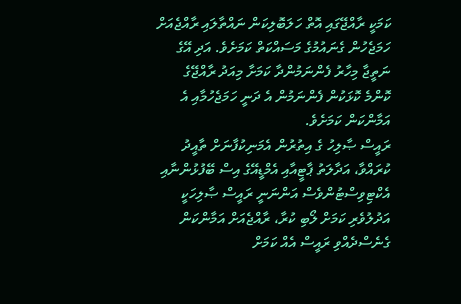ކަމަކީ ރާއްޖޭގައި އޮތް ހަލަބޮލިކަން ނައްތާލައި ރާއްޖެއަށް ހަމަޖެހުން ގެނައުމުގެ މަސައްކަތް ކަމަށެވެ. އަދި އޭގެ ނަތީޖާ މިހާރު ފެންނަމުންދާ ކަމަށާ މިއަދު ރާއްޖޭގެ ކޮންމެ ކޮޅަކުން ފެންނަމުން އެ ދަނީ ހަމަޖެހުމާއި އެ އަމާންކަން ކަމަށެވެ.
ރައީސް ޞާލިހު ގެ އިތުރުން އެމަނިކުފާނަށް ތާއީދު ކުރައްވާ، އަދާލަތު ޕާޓީއާއި އެމްޑީއޭގެ އިސް ބޭފުޅުންނާއި އެކްޓިވިސްޓުންވެސް އަންނަނީ ރައީސް ޞާލިހަކީ އަދުލުވެރި ކަމަށް ލޯބި ކުރާ، ރާއްޖެއަށް އަމާންކަން ގެނެސްދެއްވި ރައީސް އެއް ކަމަށް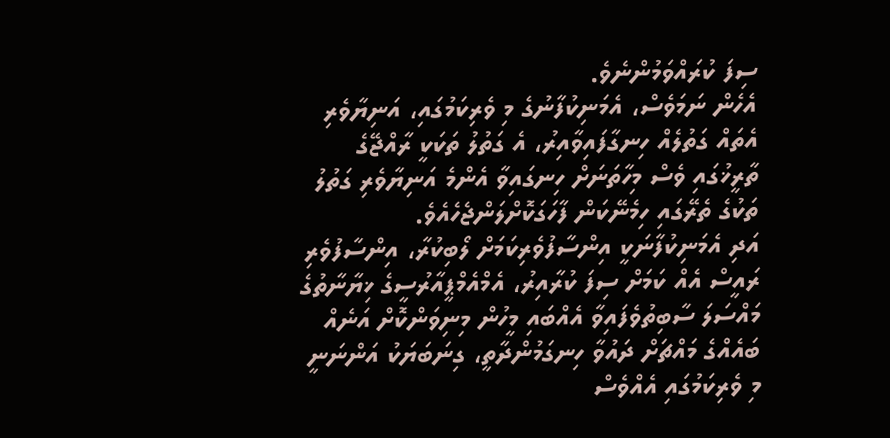ސިފަ ކުރައްވަމުންނެވެ.
އެހެން ނަމަވެސް، އެމަނިކުފާނުގެ މި ވެރިކަމުގައި، އަނިޔާވެރި އެތައް ގަތުލެއް ހިނގާފައިވާއިރު، އެ ގަތުލު ތަކަކީ ރާއްޖޭގެ ތާރީޚުގައި ވެސް މިހާތަނަށް ހިނގައިވާ އެންމެ އަނިޔާވެރި ގަތުލު ތަކުގެ ތެރޭގައި ހިމެނޭކަން ފާހަގަކޮށްލަންޖެހެއެވެ.
އަދި އެމަނިކުފާނަކީ އިންސާފުވެރިކަމަށް ލޯބިކުރާ، އިންސާފުވެރި ރައީސް އެއް ކަމަށް ސިފަ ކުރާއިރު، އެމްއެމްޕީއާރުސީގެ ޚިޔާނާތުގެ މައްސަލަ ސާބިތުވެފައިވާ އެއްބައި މީހުން މިނިވަންކޮށް އަނެއް ބައެއްގެ މައްޗަށް ދައުވާ ހިނގަމުންދާތީ، ގިނަބަޔަކު އަންނަނީ މި ވެރިކަމުގައި އެއްވެސް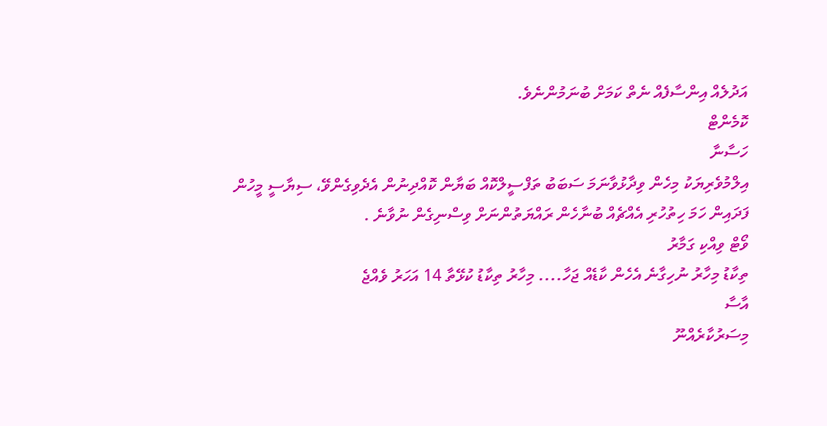އަދުލެއް އިންސާފެއް ނެތް ކަމަށް ބުނަމުންނެވެ.
ކޮމެންޓް
ހަސާނާ
އިލްމުވެރިޔަކު މިހެން ވިދާޅުވާނަމަ ސަބަބު ތަފްސީލްކޮއް ބަޔާން ކޮއްދިނުން އެދެވިގެންވޭ، ސިޔާސީ މީހުން ފަދައިން ހަމަ ހިތުހުރި އެއްޗެއް ބުނާހެން ރައްޔަތުންނަށް ވިސްނިގެން ނުވާނެ .
ވޯޓް ވިއްކި ގަމާރު
ތިކާޑު މިހާރު ނުހިގާނެ އެހެން ކާޑެއް ޖަހާ.... މިހާރު ތިކާޑު ކުޅޭތާ 14 އަހަރު ވެއްޖެ
އާސާ
މިސަރުކާރެއްނޫ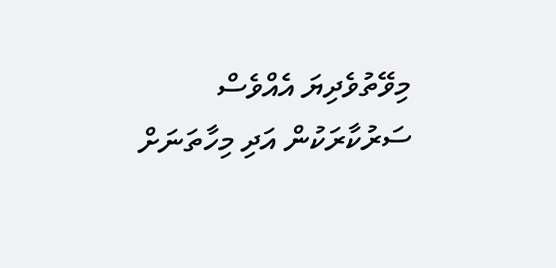މިވޭތުވެދިޔަ އެއްވެސް ސަރުކާރަކުން އަދި މިހާތަނަށް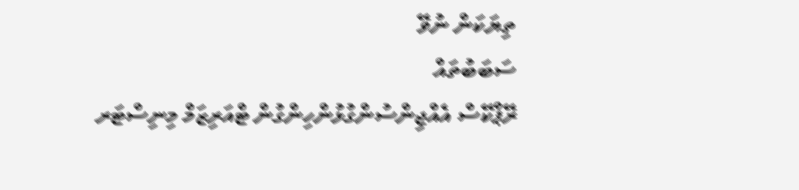ތިޔަކަން ނުވޭ
ސަބަބުތައް
ރޭޕްކޭސް އެއްޖިންސުންގުޅުންހިންގުން ޓްއަރިޒަމް މިނިސްޓަރ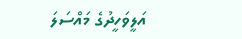އަލީވަހީދުގެ މައްސަލަ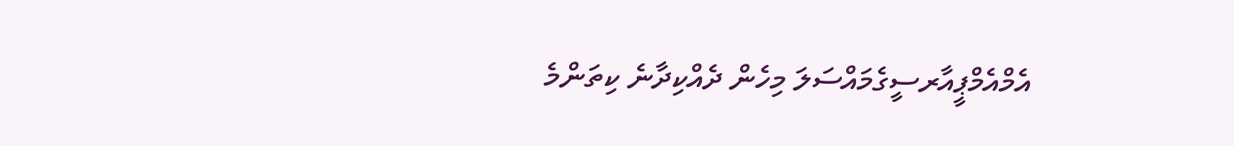އެމްއެމްޕީއާރސީގެމައްސަލަ މިހެން ދެއްކިދާނެ ކިތަންމެ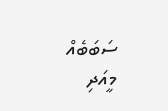ސަބަބެއް މީއަދި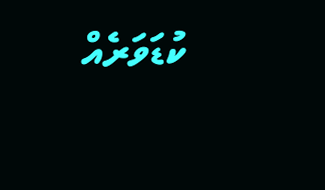ކުޑަވަރެއް